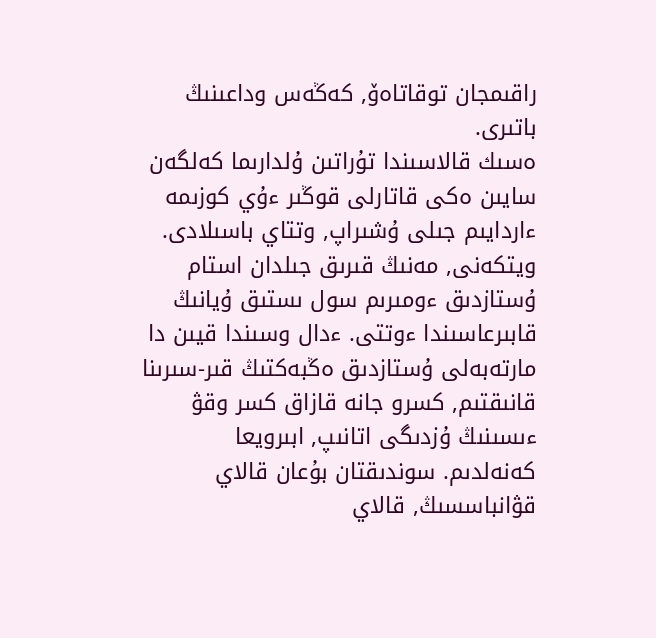راقىمجان توقاتاەۆ, كەڭەس وداعىنىڭ باتىرى.
ەسىك قالاسىندا تۇراتىن ۇلدارىما كەلگەن سايىن ەكى قاتارلى قوڭىر ءۇي كوزىمە ءاردايىم جىلى ۇشىراپ, وتتاي باسىلادى. ويتكەنى, مەنىڭ قىرىق جىلدان استام ۇستازدىق ءومىرىم سول ىستىق ۇيانىڭ قابىرعاسىندا ءوتتى. ءدال وسىندا قيىن دا مارتەبەلى ۇستازدىق ەڭبەكتىڭ قىر-سىرىنا قانىقتىم, كسرو جانە قازاق كسر وقۋ ءىسىنىڭ ۇزدىگى اتانىپ, ابىرويعا كەنەلدىم. سوندىقتان بۇعان قالاي قۋانباسسىڭ, قالاي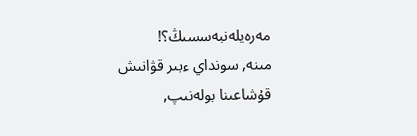مەرەيلەنبەسسىڭ؟!
مىنە, سونداي ءبىر قۋانىش قۇشاعىنا بولەنىپ,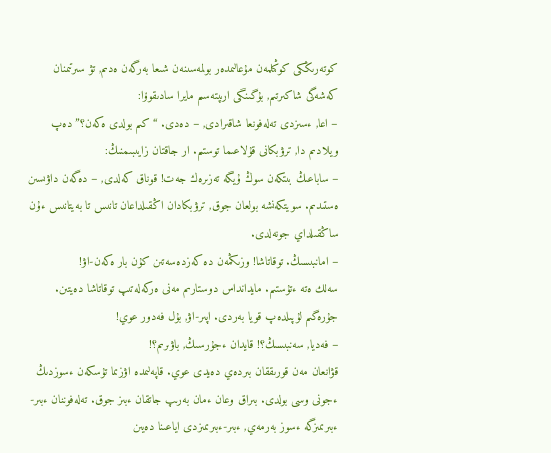كوتەرىڭكى كوڭىلمەن مۇعالىمدەر بولمەسىنەن شىعا بەرگەن ەدىم, تۋ سىرتىمنان كەشەگى شاكىرتىم, بۇگىنگى ارىپتەسىم مايرا سادىقوۆا:
– اعا, ءسىزدى تەلەفونعا شاقىرادى, – دەدى. “كىم بولدى ەكەن؟” دەپ ويلادىم دا, ترۋبكانى قۇلاعىما توستىم. ار جاقتان زايىبىمنىڭ:
– ساباعىڭ بىتكەن سوڭ ۇيگە تەزىرەك جەت! قوناق كەلدى, – دەگەن داۋىسىن ەستىدىم. سويتكەنشە بولعان جوق, ترۋبكادان اڭقىلداعان تانىس تا بەيتانىس ءۇن ساڭقىلداي جونەلدى.
– امانبىسىڭ. توقاتاشا! وزىڭمەن دە كەزدەسەتىن كۇن بار ەكەن-اۋ!
سەلك ەتە ءتۇستىم. مايدانداس دوستارىم مەنى ەركەلەتىپ توقاتاشا دەيتىن. جۇرەگىم لۇپىلدەپ قويا بەردى. اپىر-اۋ, بۇل فەدور عوي!
– فەديا, سەنبىسىڭ؟! قايدان ءجۇرسىڭ, باۋىرىم؟!
قۋانعان مەن قورىققان بىردەي دەيدى عوي. قاپەلىمدە اۋزىما تۇسكەن ءسوزدىڭ ءجونى وسى بولدى. بىراق وعان ءمان بەرىپ جاتقان ءبىز جوق. تەلەفوننان ءبىر-ءبىرىمىزگە ءسوز بەرمەي, ءبىر-ءبىرىمىزدى اياعىنا دەيىن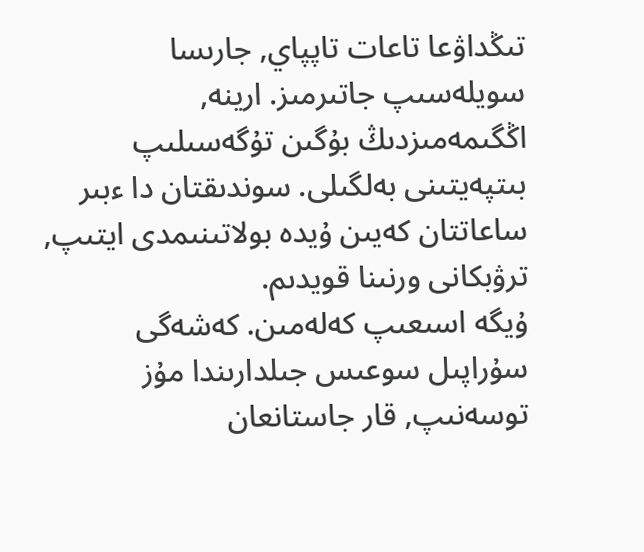تىڭداۋعا تاعات تاپپاي, جارىسا سويلەسىپ جاتىرمىز. ارينە, اڭگىمەمىزدىڭ بۇگىن تۇگەسىلىپ بىتپەيتىنى بەلگىلى. سوندىقتان دا ءبىر ساعاتتان كەيىن ۇيدە بولاتىنىمدى ايتىپ, ترۋبكانى ورنىنا قويدىم.
ۇيگە اسىعىپ كەلەمىن. كەشەگى سۇراپىل سوعىس جىلدارىندا مۇز توسەنىپ, قار جاستانعان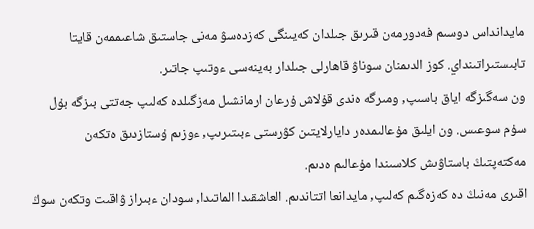مايدانداس دوسىم فەدورمەن قىرىق جىلدان كەيىنگى كەزدەسۋ مەنى جاستىق شاعىممەن قايتا تابىستىراتىنداي. كوز الدىمنان سوناۋ قاھارلى جىلدار بەينەسى ءوتىپ جاتىر.
ون سەگىزگە اياق باسىپ, ومىرگە ەندى قۇلاش ۇرعان ارمانشىل مەزگىلدە كەلىپ جەتتى بىزگە بۇل سۇم سوعىس. ون ايلىق مۇعالىمدەر دايارلايتىن كۋرستى ءبىتىرىپ, ءوزىم ۇستازدىق ەتكەن مەكتەپتىڭ باستاۋىش كلاسىندا مۇعالىم ەدىم.
اقىرى مەنىڭ دە كەزەگىم كەلىپ, مايدانعا اتتاندىم. العاشقىدا الماتىدا, سودان ءبىراز ۋاقىت وتكەن سوڭ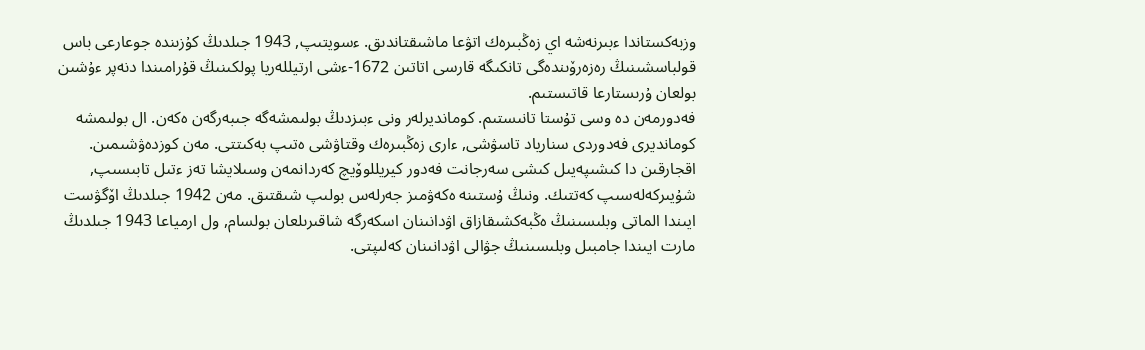وزبەكستاندا ءبىرنەشە اي زەڭبىرەك اتۋعا ماشىقتاندىق. ءسويتىپ, 1943 جىلدىڭ كۇزىندە جوعارعى باس قولباسشىنىڭ رەزەرۆىندەگى تانكىگە قارسى اتاتىن 1672-ءشى ارتيللەريا پولكىنىڭ قۇرامىندا دنەپر ءۇشىن بولعان ۇرىستارعا قاتىستىم.
فەدورمەن دە وسى تۇستا تانىستىم. كومانديرلەر ونى ءبىزدىڭ بولىمشەگە جىبەرگەن ەكەن. ال بولىمشە كومانديرى فەدوردى سنارياد تاسۋشى, ءارى زەڭبىرەك وقتاۋشى ەتىپ بەكىتتى. مەن كوزدەۋشىمىن. اقجارقىن دا كىشىپەيىل كىشى سەرجانت فەدور كيريللوۆيچ كەردانمەن وسىلايشا تەز ءتىل تابىسىپ, شۇيىركەلەسىپ كەتتىك. ونىڭ ۇستىنە ەكەۋمىز جەرلەس بولىپ شىقتىق. مەن 1942 جىلدىڭ اۆگۋست ايىندا الماتى وبلىسىنىڭ ەڭبەكشىقازاق اۋدانىنان اسكەرگە شاقىرىلعان بولسام, ول ارمياعا 1943 جىلدىڭ مارت ايىندا جامبىل وبلىسىنىڭ جۋالى اۋدانىنان كەلىپتى.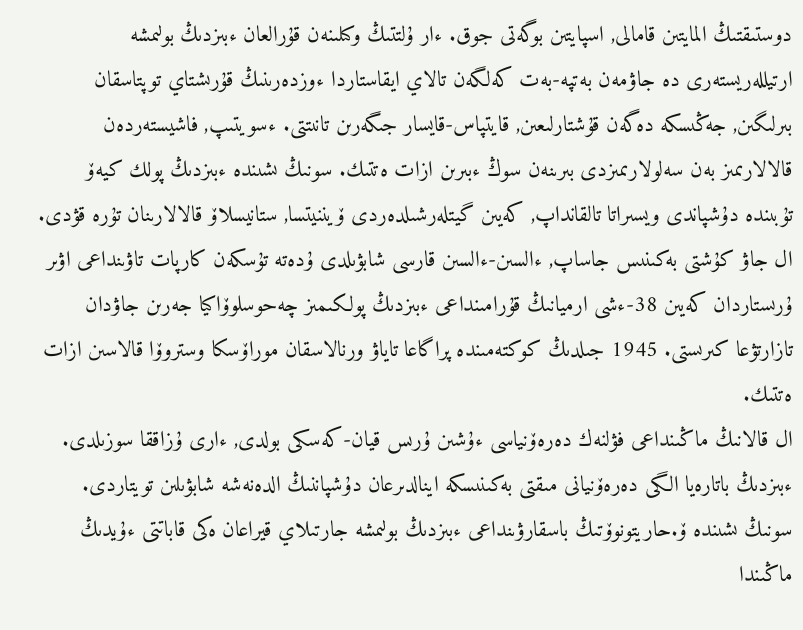دوستىقتىڭ المايتىن قامالى, اسپايتىن بوگەتى جوق. ءار ۇلتتىڭ وكىلىنەن قۇرالعان ءبىزدىڭ بولىمشە ارتيللەريستەرى دە جاۋمەن بەتپە-بەت كەلگەن تالاي ايقاستاردا ءوزدەرىنىڭ قۇرىشتاي توپتاسقان بىرلىگىن, جەڭىسكە دەگەن قۇشتارلىعىن, قايتپاس-قايسار جىگەرىن تانىتتى. ءسويتىپ, فاشيستەردەن قالالارىمىز بەن سەلولارىمىزدى بىرىنەن سوڭ ءبىرىن ازات ەتتىك. سونىڭ ىشىندە ءبىزدىڭ پولك كيەۆ تۇبىندە دۇشپاندى ويسىراتا تالقانداپ, كەيىن گيتلەرشىلدەردى ۆيننيتسا, ستانيسلاۆ قالالارىنان تۇرە قۋدى.
ال جاۋ كۇشتى بەكىنىس جاساپ, ءالسىن-ءالسىن قارسى شابۋىلدى ۇدەتە تۇسكەن كارپات تاۋىنداعى اۋىر ۇرىستاردان كەيىن 38-ءشى ارميانىڭ قۇرامىنداعى ءبىزدىڭ پولكىمىز چەحوسلوۆاكيا جەرىن جاۋدان تازارتۋعا كىرىستى. 1945 جىلدىڭ كوكتەمىندە پراگاعا تاياۋ ورنالاسقان موراۆسكا وستروۆا قالاسىن ازات ەتتىك.
ال قالانىڭ ماڭىنداعى فۋلنەك دەرەۆنياسى ءۇشىن ۇرىس قيان-كەسكى بولدى, ءارى ۇزاققا سوزىلدى. ءبىزدىڭ باتارەيا الگى دەرەۆنيانى مىقتى بەكىنىسكە اينالدىرعان دۇشپاننىڭ الدەنەشە شابۋىلىن تويتاردى. سونىڭ ىشىندە ۆ.حاريتونوۆتىڭ باسقارۋىنداعى ءبىزدىڭ بولىمشە جارتىلاي قيراعان ەكى قاباتتى ءۇيدىڭ ماڭىندا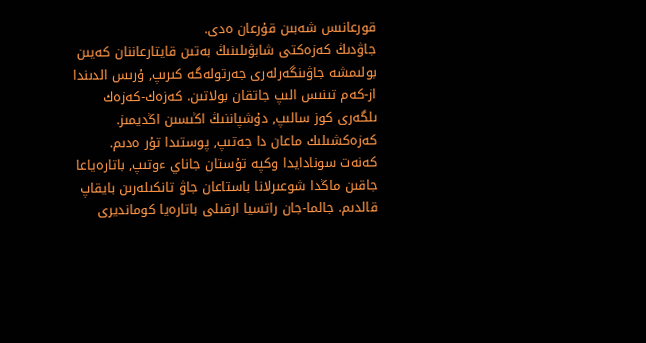قورعانىس شەبىن قۇرعان ەدى.
جاۋدىڭ كەزەكتى شابۋىلىنىڭ بەتىن قايتارعاننان كەيىن بولىمشە جاۋىنگەرلەرى جەرتولەگە كىرىپ, ۇرىس الدىندا از-كەم تىنىس الىپ جاتقان بولاتىن. كەزەك-كەزەك ىلگەرى كوز سالىپ, دۇشپاننىڭ اڭىسىن اڭديمىز. كەزەكشىلىك ماعان دا جەتىپ, پوستىدا تۇر ەدىم. كەنەت سونادايدا وكپە تۇستان جاناي ءوتىپ, باتارەياعا جاقىن ماڭدا شوعىرلانا باستاعان جاۋ تانكىلەرىن بايقاپ قالدىم. جالما-جان راتسيا ارقىلى باتارەيا كومانديرى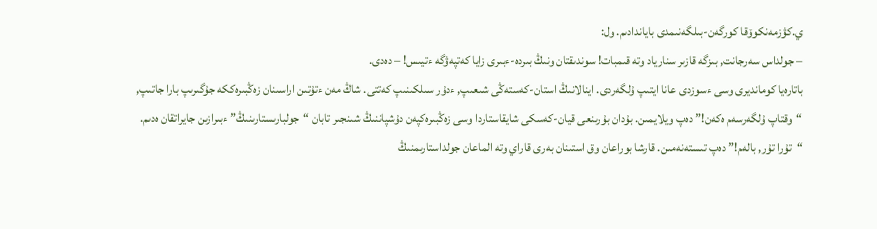ي.كۋزمەنكوۆقا كورگەن-بىلگەنىمدى باياندادىم. ول:
– جولداس سەرجانت, بىزگە قازىر سنارياد وتە قىمبات! سوندىقتان ونىڭ بىردە-ءبىرى زايا كەتپەۋگە ءتيىس! – دەدى.
باتارەيا كومانديرى وسى ءسوزدى عانا ايتىپ ۇلگەردى. اينالانىڭ استان-كەستەڭى شىعىپ, ءدۇر سىلكىنىپ كەتتى. شاڭ مەن ءتۇتىن اراسىنان زەڭبىرەككە جۇگىرىپ بارا جاتىپ, “وقتاپ ۇلگەرسەم ەكەن!” دەپ ويلايمىن. بۇدان بۇرىنعى قيان-كەسكى شايقاستاردا وسى زەڭبىرەكپەن دۇشپاننىڭ شىنجىر تابان “جولبارىستارىنىڭ” ءبىرازىن جايراتقان ەدىم.
“تۇرا تۇر, بالەم!” دەپ تىستەنەمىن. قارشا بوراعان وق استىنان بەرى قاراي وتە الماعان جولداستارىمنىڭ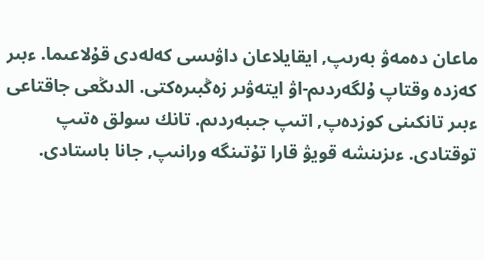ماعان دەمەۋ بەرىپ, ايقايلاعان داۋىسى كەلەدى قۇلاعىما. ءبىر كەزدە وقتاپ ۇلگەردىم-اۋ ايتەۋىر زەڭبىرەكتى. الدىڭعى جاقتاعى ءبىر تانكىنى كوزدەپ, اتىپ جىبەردىم. تانك سولق ەتىپ توقتادى. ءىزىنشە قويۋ قارا تۇتىنگە ورانىپ, جانا باستادى.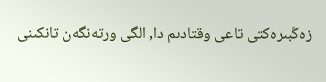زەڭبىرەكتى تاعى وقتادىم دا, الگى ورتەنگەن تانكىنى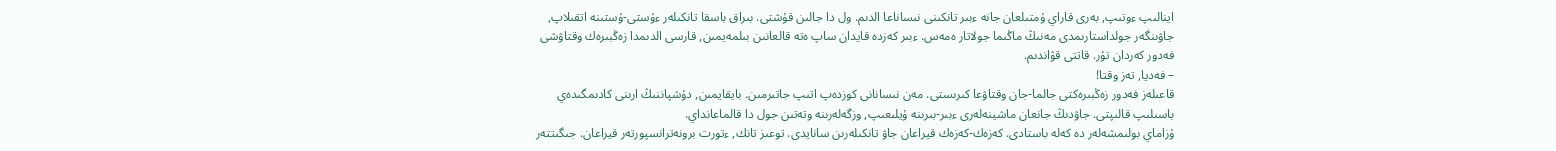اينالىپ ءوتىپ, بەرى قاراي ۇمتىلعان جانە ءبىر تانكىنى نىساناعا الدىم. ول دا جالىن قۇشتى. بىراق باسقا تانكىلەر ءۇستى-ۇستىنە اتقىلاپ, جاۋىنگەر جولداستارىمدى مەنىڭ ماڭىما جولاتار ەمەس. ءبىر كەزدە قايدان ساپ ەتە قالعانىن بىلمەيمىن, قارسى الدىمدا زەڭبىرەك وقتاۋشى فەدور كەردان تۇر. قاتتى قۋاندىم.
– فەديا, تەز وقتا!
قاعىلەز فەدور زەڭبىرەكتى جالما-جان وقتاۋعا كىرىستى. مەن نىسانانى كوزدەپ اتىپ جاتىرمىن. بايقايمىن, دۇشپاننىڭ ارىنى كادىمگىدەي باسىلىپ قالىپتى. جاۋدىڭ جانعان ماشينەلەرى ءبىر-بىرىنە ۇيلىعىپ, وزگەلەرىنە وتەتىن جول دا قالماعانداي.
ۇزاماي بولىمشەلەر دە كەلە باستادى. كەزەك-كەزەك قيراعان جاۋ تانكىلەرىن سانايدى. توعىز تانك, ءتورت برونەترانسپورتەر قيراعان. جىگىتتەر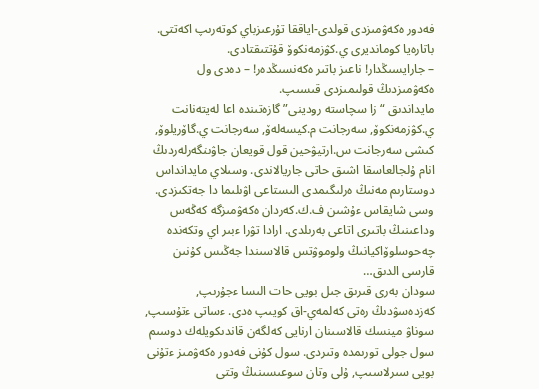فەدور ەكەۋمىزدى قولدى-اياققا تۇرعىزباي كوتەرىپ اكەتتى. باتارەيا كومانديرى ي.كۋزمەنكوۆ قۇتتىقتادى.
– جارايسىڭدار! ناعىز باتىر ەكەنسىڭدەر! – دەدى ول ەكەۋمىزدىڭ قولىمىزدى قىسىپ.
مايداندىق “زا سچاستە رودينى” گازەتىندە اعا لەيتەنانت ي.كۋزمەنكوۆ, سەرجانت م.كيسەلەۆ, سەرجانت ي.گاۆريلوۆ, كىشى سەرجانت س.ارتيۋحين قول قويعان جاۋىنگەرلەردىڭ انام ۇلجالعاسقا اشىق حاتى جاريالاندى. وسىلاي مايدانداس دوستارىم مەنىڭ ەرلىگىمدى الىستاعى اۋىلىما دا جەتكىزدى.
وسى شايقاس ءۇشىن ف.ك.كەردان ەكەۋمىزگە كەڭەس وداعىنىڭ باتىرى اتاعى بەرىلدى. ارادا تۋرا ءبىر اي وتكەندە چەحوسلوۆاكيانىڭ ولوموۋتس قالاسىندا جەڭىس كۇنىن قارسى الدىق…
سودان بەرى قىرىق جىل بويى حات الىسا ءجۇرىپ, كەزدەسۋدىڭ رەتى كەلمەي-اق كويىپ ەدى. ءساتى ءتۇسىپ, سوناۋ مينسك قالاسىنان ارنايى كەلگەن قاندىكويلەك دوسىم سول جولى تورىمدە وتىردى. سول كۇنى فەدور ەكەۋمىز ءتۇنى بويى سىرلاسىپ, ۇلى وتان سوعىسىنىڭ وتتى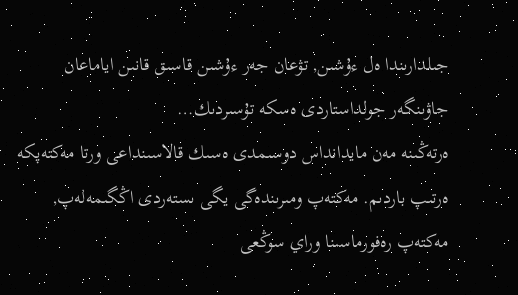جىلدارىندا ەل ءۇشىن, تۋعان جەر ءۇشىن قاسىق قانىن اياماعان جاۋىنگەر جولداستاردى ەسكە تۇسىردىك…
ەرتەڭىنە مەن مايدانداس دوسىمدى ەسىك قالاسىنداعى ورتا مەكتەپكە ەرتىپ باردىم. مەكتەپ ومىرىندەگى يگى ىستەردى اڭگىمەلەپ, مەكتەپ رەفورماسىنا وراي سوڭعى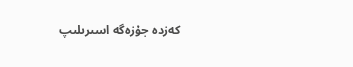كەزدە جۇزەگە اسىرىلىپ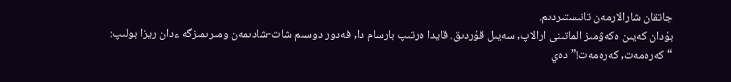جاتقان شارالارمەن تانىستىردىم.
بۇدان كەيىن ەكەۋمىز الماتىنى ارالاپ, سەيىل قۇردىق. قايدا ەرتىپ بارسام دا, فەدور دوسىم شات-شادىمەن ومىرىمىزگە ءدان ريزا بولىپ: “كەرەمەت, كەرەمەت!” دەي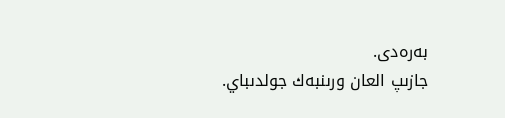بەرەدى.
جازىپ العان ورىنبەك جولدىباي.